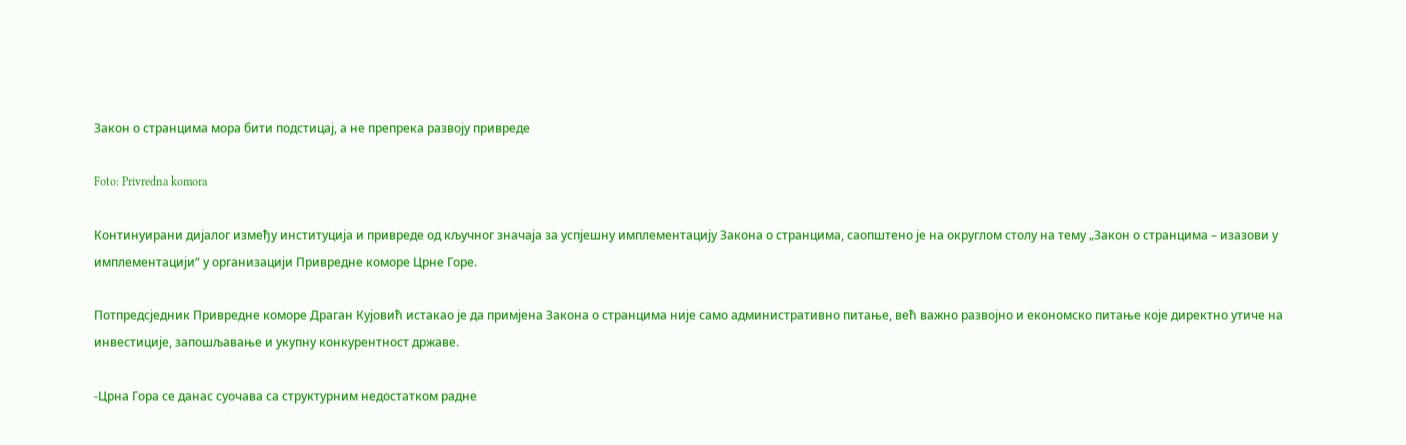Закон о странцима мора бити подстицај, а не препрека развоју привреде

Foto: Privredna komora

Континуирани дијалог између институција и привреде од кључног значаја за успјешну имплементацију Закона о странцима, саопштено је на округлом столу на тему „Закон о странцима – изазови у имплементацији“ у организацији Привредне коморе Црне Горе.

Потпредсједник Привредне коморе Драган Кујовић истакао је да примјена Закона о странцима није само административно питање, већ важно развојно и економско питање које директно утиче на инвестиције, запошљавање и укупну конкурентност државе.

-Црна Гора се данас суочава са структурним недостатком радне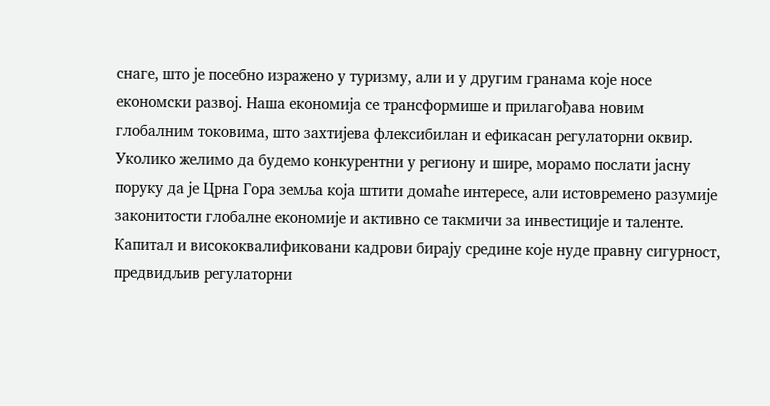снаге, што је посебно изражено у туризму, али и у другим гранама које носе економски развој. Наша економија се трансформише и прилагођава новим глобалним токовима, што захтијева флексибилан и ефикасан регулаторни оквир. Уколико желимо да будемо конкурентни у региону и шире, морамо послати јасну поруку да је Црна Гора земља која штити домаће интересе, али истовремено разумије законитости глобалне економије и активно се такмичи за инвестиције и таленте. Капитал и висококвалификовани кадрови бирају средине које нуде правну сигурност, предвидљив регулаторни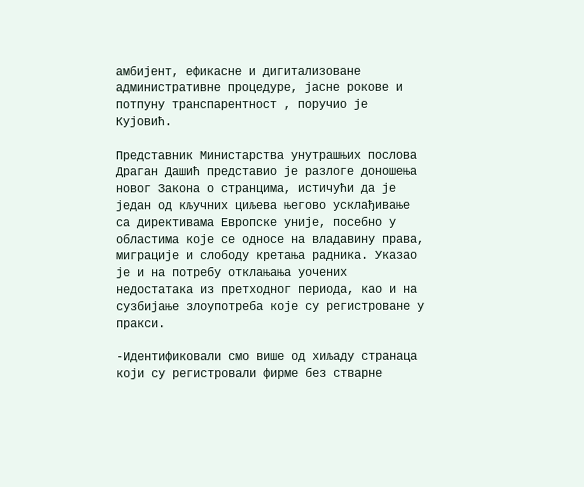амбијент, ефикасне и дигитализоване административне процедуре, јасне рокове и потпуну транспарентност , поручио је Кујовић.

Представник Министарства унутрашњих послова Драган Дашић представио је разлоге доношења новог Закона о странцима, истичући да је један од кључних циљева његово усклађивање са директивама Европске уније, посебно у областима које се односе на владавину права, миграције и слободу кретања радника. Указао је и на потребу отклањања уочених недостатака из претходног периода, као и на сузбијање злоупотреба које су регистроване у пракси.

-Идентификовали смо више од хиљаду странаца који су регистровали фирме без стварне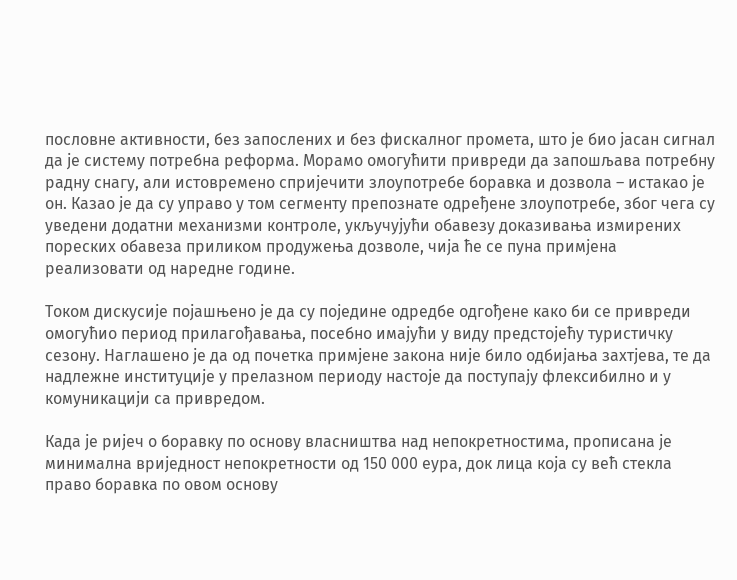пословне активности, без запослених и без фискалног промета, што је био јасан сигнал да је систему потребна реформа. Морамо омогућити привреди да запошљава потребну радну снагу, али истовремено спријечити злоупотребе боравка и дозвола – истакао је он. Казао је да су управо у том сегменту препознате одређене злоупотребе, због чега су уведени додатни механизми контроле, укључујући обавезу доказивања измирених пореских обавеза приликом продужења дозволе, чија ће се пуна примјена реализовати од наредне године.

Током дискусије појашњено је да су поједине одредбе одгођене како би се привреди омогућио период прилагођавања, посебно имајући у виду предстојећу туристичку сезону. Наглашено је да од почетка примјене закона није било одбијања захтјева, те да надлежне институције у прелазном периоду настоје да поступају флексибилно и у комуникацији са привредом.

Када је ријеч о боравку по основу власништва над непокретностима, прописана је минимална вриједност непокретности од 150 000 еура, док лица која су већ стекла право боравка по овом основу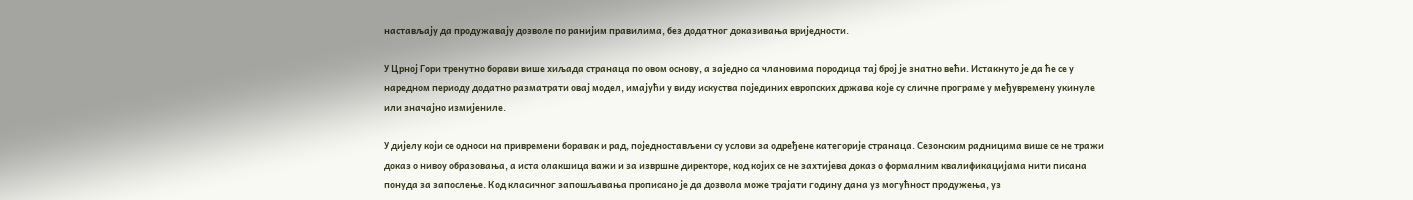настављају да продужавају дозволе по ранијим правилима, без додатног доказивања вриједности.

У Црној Гори тренутно борави више хиљада странаца по овом основу, а заједно са члановима породица тај број је знатно већи. Истакнуто је да ће се у наредном периоду додатно разматрати овај модел, имајући у виду искуства појединих европских држава које су сличне програме у међувремену укинуле или значајно измијениле.

У дијелу који се односи на привремени боравак и рад, поједностављени су услови за одређене категорије странаца. Сезонским радницима више се не тражи доказ о нивоу образовања, а иста олакшица важи и за извршне директоре, код којих се не захтијева доказ о формалним квалификацијама нити писана понуда за запослење. Код класичног запошљавања прописано је да дозвола може трајати годину дана уз могућност продужења, уз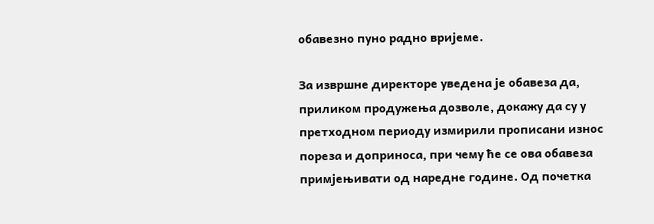обавезно пуно радно вријеме.

За извршне директоре уведена је обавеза да, приликом продужења дозволе, докажу да су у претходном периоду измирили прописани износ пореза и доприноса, при чему ће се ова обавеза примјењивати од наредне године. Од почетка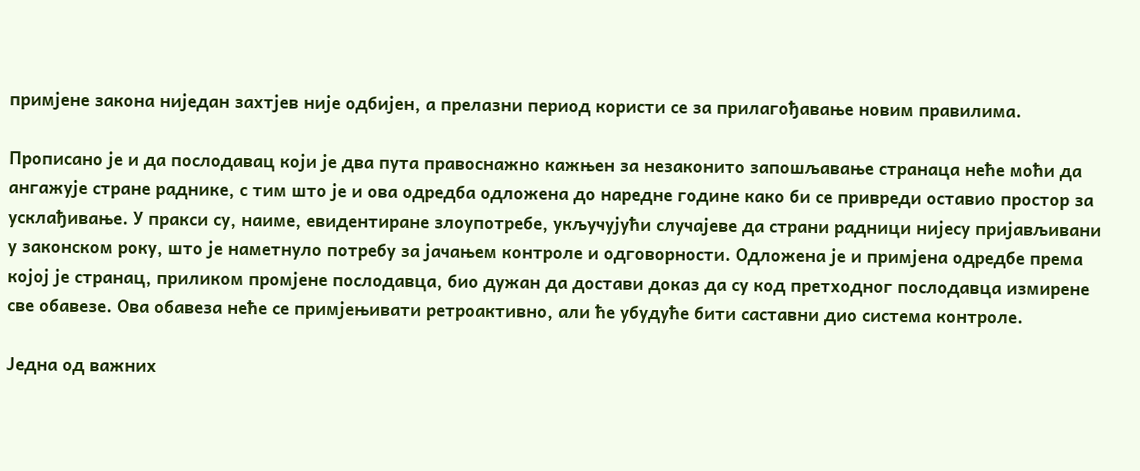примјене закона ниједан захтјев није одбијен, а прелазни период користи се за прилагођавање новим правилима.

Прописано је и да послодавац који је два пута правоснажно кажњен за незаконито запошљавање странаца неће моћи да ангажује стране раднике, с тим што је и ова одредба одложена до наредне године како би се привреди оставио простор за усклађивање. У пракси су, наиме, евидентиране злоупотребе, укључујући случајеве да страни радници нијесу пријављивани у законском року, што је наметнуло потребу за јачањем контроле и одговорности. Одложена је и примјена одредбе према којој је странац, приликом промјене послодавца, био дужан да достави доказ да су код претходног послодавца измирене све обавезе. Ова обавеза неће се примјењивати ретроактивно, али ће убудуће бити саставни дио система контроле.

Једна од важних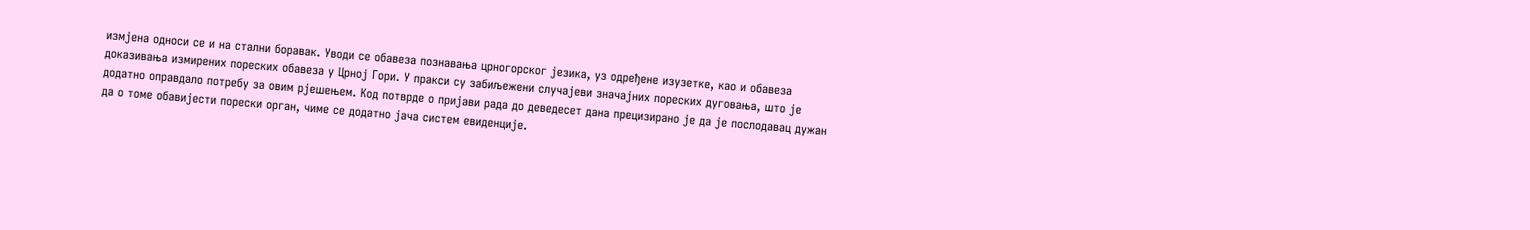измјена односи се и на стални боравак. Уводи се обавеза познавања црногорског језика, уз одређене изузетке, као и обавеза доказивања измирених пореских обавеза у Црној Гори. У пракси су забиљежени случајеви значајних пореских дуговања, што је додатно оправдало потребу за овим рјешењем. Код потврде о пријави рада до деведесет дана прецизирано је да је послодавац дужан да о томе обавијести порески орган, чиме се додатно јача систем евиденције.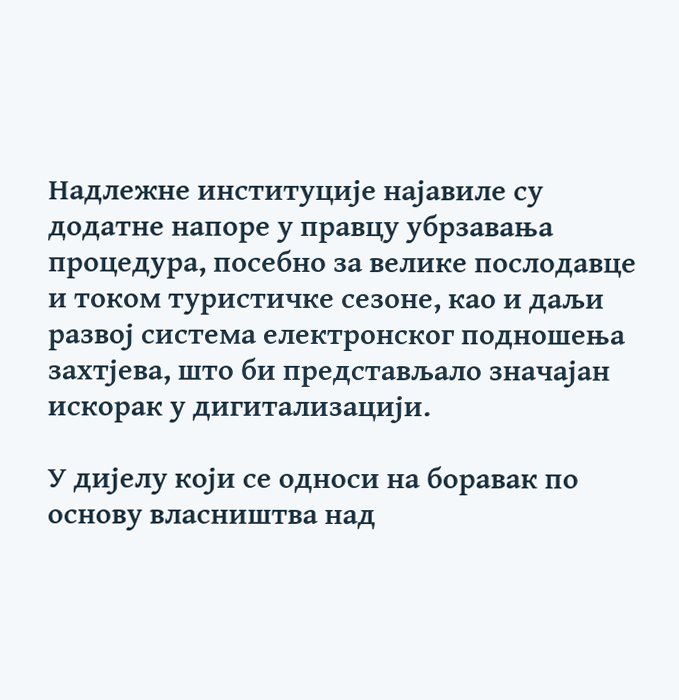Надлежне институције најавиле су додатне напоре у правцу убрзавања процедура, посебно за велике послодавце и током туристичке сезоне, као и даљи развој система електронског подношења захтјева, што би представљало значајан искорак у дигитализацији.

У дијелу који се односи на боравак по основу власништва над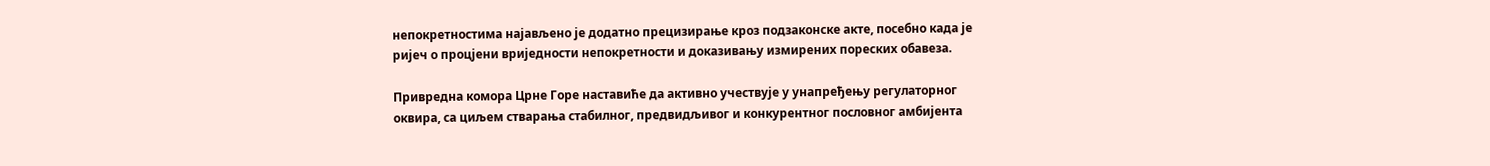непокретностима најављено је додатно прецизирање кроз подзаконске акте, посебно када је ријеч о процјени вриједности непокретности и доказивању измирених пореских обавеза.

Привредна комора Црне Горе наставиће да активно учествује у унапређењу регулаторног оквира, са циљем стварања стабилног, предвидљивог и конкурентног пословног амбијента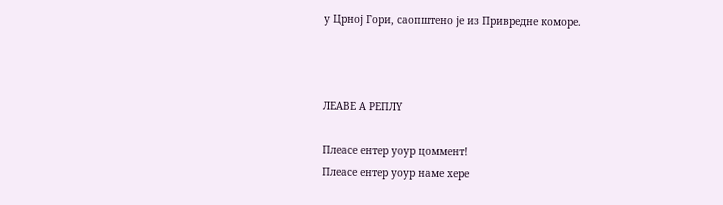у Црној Гори, саопштено је из Привредне коморе.



ЛЕАВЕ А РЕПЛY

Плеасе ентер yоур цоммент!
Плеасе ентер yоур наме хере